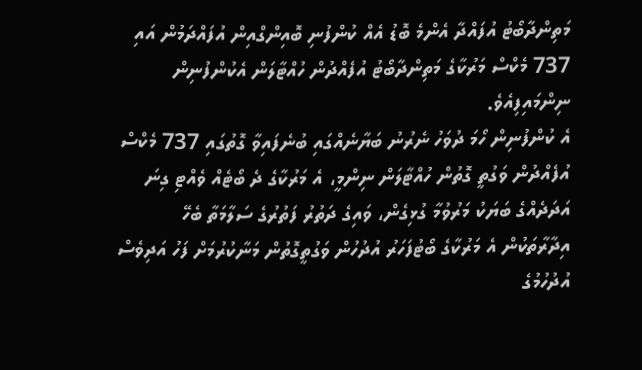މަތިންދާބޯޓު އުފައްދާ އެންމެ ބޮޑު އެއް ކުންފުނި ބޮއިންގްއިން އުފައްދަމުން އައި 737 މެކްސް މަރުކާގެ މަތިންދާބޯޓު އުފެއްދުން ހުއްޓާލަން އެކުންފުނިން ނިންމައިފިއެވެ.
އެ ކުންފުނިން ހޯމަ ދުވަހު ނެރުނު ބަޔާނެއްގައި ބުނެފައިވާ ގޮތުގައި 737 މެކްސް އުފެއްދުން ވަގުތީ ގޮތުން ހުއްޓާލަން ނިންމީ، އެ މަރުކާގެ ދެ ބޯޓެއް ވެއްޓި ގިނަ އަދަދެއްގެ ބަޔަކު މަރުވުމާ ގުޅިގެން، ވައިގެ ދަތުރު ފަތުރުގެ ސަލާމަތާ ބެހޭ އިދާރާތަކުން އެ މަރުކާގެ ބޯޓުފަހަރު އުދުހުން ވަގުތީގޮތުން މަނާކުރުމަށް ފަހު އަދިވެސް އުދުހުމުގެ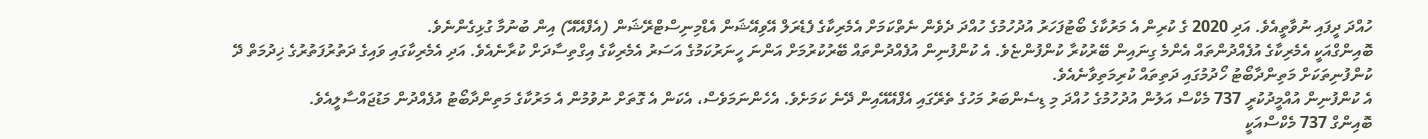ހުއްދަ ދީފައި ނުވާތީއެވެ. އަދި 2020 ގެ ކުރިން އެ މަރުކާގެ ބޯޓުފަހަރު އުދުހުމުގެ ހުއްދަ ދެވެން ނެތްކަމަށް އެމެރިކާގެ ފެޑެރަލް އޭވިއޭޝަން އެޑްމިނިސްޓްރޭޝަން (އެފްއޭއޭ) އިން ބުނުމާ ގުޅިގެންނެވެ.
ބޮއިންގްއަކީ އެމެރިކާގެ އުފެއްދުންތައް އެންމެ ގިނައިން ބޭރުކުރާ ކުންފުންޏެވެ. އެ ކުންފުނިން އުފެއްދުންތައް ބޭރުކުރުމަށް އަންނަ ހީނަރުކަމުގެ އަސަރު އެމެރިކާގެ އިގްތިސާދަށް ކުރާނެއެވެ. އަދި އެމެރިކާގައި ވައިގެ ދަތުރުފަތުރުގެ ޚިދުމަތް ދޭ ކުންފުނިތަކަށް މަތިންދާބޯޓު ހޯދުމުގައި ދަތިތައް ކުރިމަތިވާނެއެވެ.
އެ ކުންފުނިން އުއްމީދުކުރީ 737 މެކްސް އަލުން އުދުހުމުގެ ހުއްދަ މި ޑިސެންބަރު މަހުގެ ތެރޭގައި އެފްއޭއޭއިން ދޭނެ ކަމަށެވެ. އެހެންނަމަވެސް، އެކަން އެ ގޮތަށް ނުވުމުން އެ މަރުކާގެ މަތިންދާބޯޓު އުފެއްދުން މަޑުޖައްސާލީއެވެ.
ބޮއިންގް 737 މެކްސްއަކީ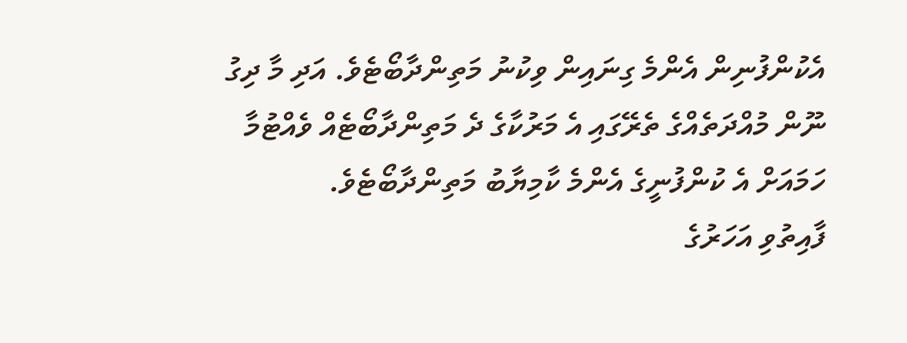އެކުންފުނިން އެންމެ ގިނައިން ވިކުނު މަތިންދާބޯޓެވެ. އަދި މާ ދިގު ނޫން މުއްދަތެއްގެ ތެރޭގައި އެ މަރުކާގެ ދެ މަތިންދާބޯޓެއް ވެއްޓުމާ ހަމައަށް އެ ކުންފުނީގެ އެންމެ ކާމިޔާބު މަތިންދާބޯޓެވެ.
ފާއިތުވި އަހަރުގެ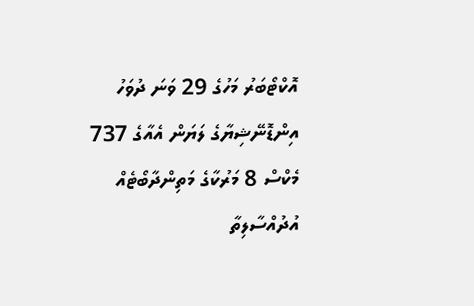އޮކްޓޯބަރު މަހުގެ 29 ވަނަ ދުވަހު އިންޑޮނޭޝިޔާގެ ލަޔަން އެއާގެ 737 މެކްސް 8 މަރުކާގެ މަތިންދާބޯޓެއް އުދުއްސާލިތާ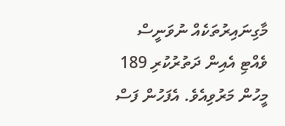މާގިނައިރުތަކެއް ނުވަނީސް ވެއްޓި އެއިން ދަތުރުކުރި 189 މީހުން މަރުވިއެވެ. އެފަހުން ފަސް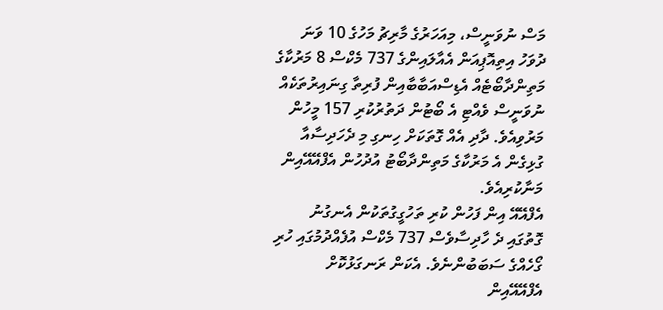މަސް ނުވަނީސް، މިއަހަރުގެ މާރިޗު މަހުގެ 10 ވަނަ ދުވަހު އިތިއޮޕިއަން އެއާލައިންގެ 737 މެކްސް 8 މަރުކާގެ މަތިންދާބޯޓެއް އެޑިސްއަބާބާއިން ފުރިތާ ގިނައިރުތަކެއް ނުވަނީސް ވެއްޓި އެ ބޯޓުން ދަތުރުކުރި 157 މީހުން މަރުވިއެވެ. ދާދި އެއް ގޮތަކަށް ހިނގި މި ދެހަދިސާއާ ގުޅިގެން އެ މަރުކާގެ މަތިންދާބޯޓު އުދުހުން އެފްއޭއޭއިން މަނާކުރިއެވެ.
އެފްއޭއޭ އިން ފަހުން ކުރި ތަހުގީގުތަކުން އެނގުނު ގޮތުގައި ދެ ހާދިސާވެސް 737 މެކްސް އުފެއްދުމުގައި ހުރި ގޯހެއްގެ ސަބަބުންނެވެ. އެކަން ރަނގަޅުކޮށް އެފްއޭއޭއިން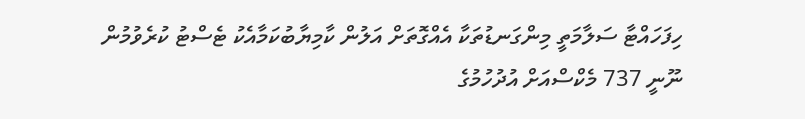ހިފަހައްޓާ ސަލާމަތީ މިންގަނޑުތަކާ އެއްގޮތަށް އަލުން ކާމިޔާބުކަމާއެކު ޓެސްޓު ކުރެވުމުން ނޫނީ 737 މެކްސްއަށް އުދުހުމުގެ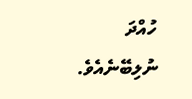ހުއްދަ ނުލިބޭނެއެވެ.